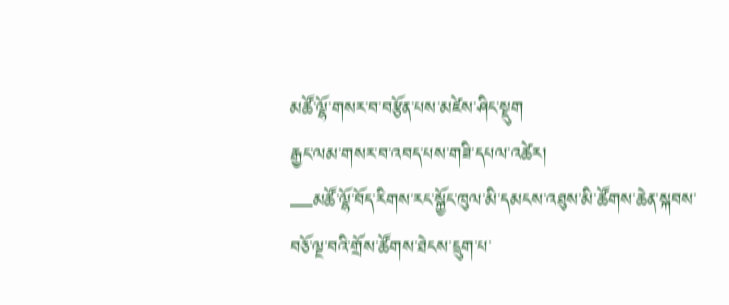མཚོ་ལྷོ་གསར་བ་བརྩོན་པས་མཛེས་ཤིང་སྡུག
རྒྱང་ལམ་གསར་བ་འབད་པས་གཟི་དཔལ་འཚེར།
—མཚོ་ལྷོ་བོད་རིགས་རང་སྐྱོང་ཁུལ་མི་དམངས་འཐུས་མི་ཚོགས་ཆེན་སྐབས་བཅོ་ལྔ་བའི་གྲོས་ཚོགས་ཐེངས་དྲུག་པ་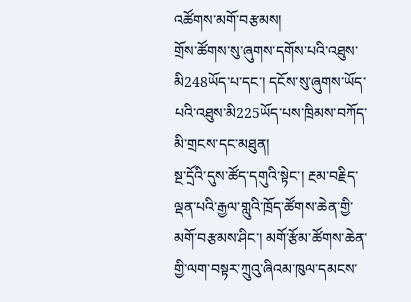འཚོགས་མགོ་བརྩམས།
གྲོས་ཚོགས་སུ་ཞུགས་དགོས་པའི་འཐུས་མི248ཡོད་པ་དང་། དངོས་སུ་ཞུགས་ཡོད་པའི་འཐུས་མི225ཡོད་པས་ཁྲིམས་བཀོད་མི་གྲངས་དང་མཐུན།
སྔ་དྲོའི་དུས་ཚོད་དགུའི་སྟེང་། རྔམ་བརྗིད་ལྡན་པའི་རྒྱལ་གླུའི་ཁྲོད་ཚོགས་ཆེན་གྱི་མགོ་བརྩམས་ཤིང་། མགོ་རྩོམ་ཚོགས་ཆེན་གྱི་ལག་བསྟར་ཀྲུའུ་ཞིའམ་ཁུལ་དམངས་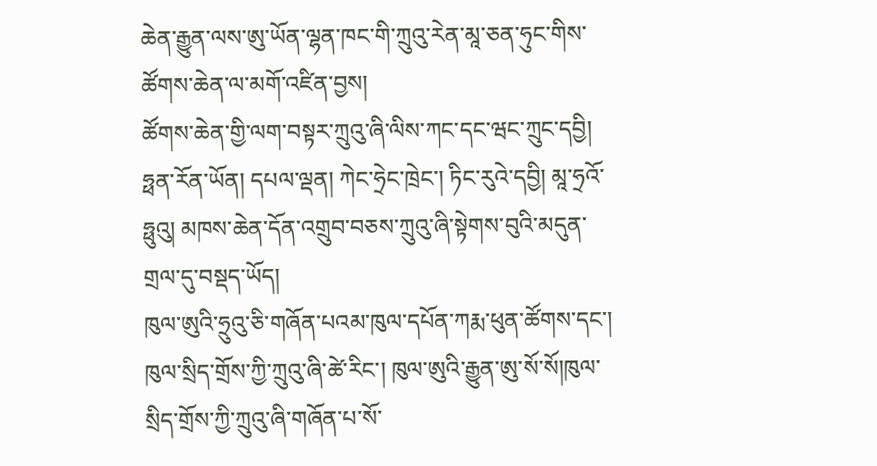ཆེན་རྒྱུན་ལས་ཨུ་ཡོན་ལྷན་ཁང་གི་ཀྲུའུ་རེན་མཱ་ཅན་ཧུང་གིས་ཚོགས་ཆེན་ལ་མགོ་འཛིན་བྱས།
ཚོགས་ཆེན་གྱི་ལག་བསྟར་ཀྲུའུ་ཞི་ལིས་ཀང་དང་ཝང་ཀྲུང་དབྱི། ཧྥན་རོན་ཡོན། དཔལ་ལྡན། ཀེང་ཧྲེང་ཁྲེང་། ཏིང་རུའེ་དབྱི། མཱ་ཧྲའོ་ཧྥུའུ། མཁས་ཆེན་དོན་འགྲུབ་བཅས་ཀྲུའུ་ཞི་སྟེགས་བུའི་མདུན་གྲལ་དུ་བསྡད་ཡོད།
ཁུལ་ཨུའི་ཧྲུའུ་ཅི་གཞོན་པའམ་ཁུལ་དཔོན་ཀརྨ་ཕུན་ཚོགས་དང་། ཁུལ་སྲིད་གྲོས་ཀྱི་ཀྲུའུ་ཞི་ཚེ་རིང་། ཁུལ་ཨུའི་རྒྱུན་ཨུ་སོ་སོ།ཁུལ་སྲིད་གྲོས་ཀྱི་ཀྲུའུ་ཞི་གཞོན་པ་སོ་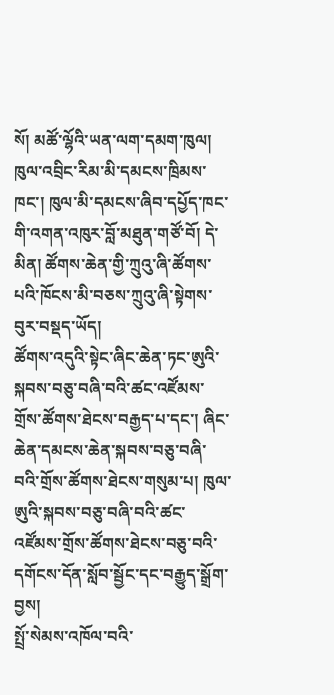སོ། མཚོ་ལྷོའི་ཡན་ལག་དམག་ཁུལ། ཁུལ་འབྲིང་རིམ་མི་དམངས་ཁྲིམས་ཁང་། ཁུལ་མི་དམངས་ཞིབ་དཔྱོད་ཁང་གི་འགན་འཁུར་བློ་མཐུན་གཙོ་བོ། དེ་མིན། ཚོགས་ཆེན་གྱི་ཀྲུའུ་ཞི་ཚོགས་པའི་ཁོངས་མི་བཅས་ཀྲུའུ་ཞི་སྟེགས་བུར་བསྡད་ཡོད།
ཚོགས་འདུའི་སྟེང་ཞིང་ཆེན་ཏང་ཨུའི་སྐབས་བཅུ་བཞི་བའི་ཚང་འཛོམས་གྲོས་ཚོགས་ཐེངས་བརྒྱད་པ་དང་། ཞིང་ཆེན་དམངས་ཆེན་སྐབས་བཅུ་བཞི་བའི་གྲོས་ཚོགས་ཐེངས་གསུམ་པ། ཁུལ་ཨུའི་སྐབས་བཅུ་བཞི་བའི་ཚང་འཛོམས་གྲོས་ཚོགས་ཐེངས་བཅུ་བའི་དགོངས་དོན་སློབ་སྦྱོང་དང་བརྒྱུད་སྒྲོག་བྱས།
སྤྲོ་སེམས་འཁོལ་བའི་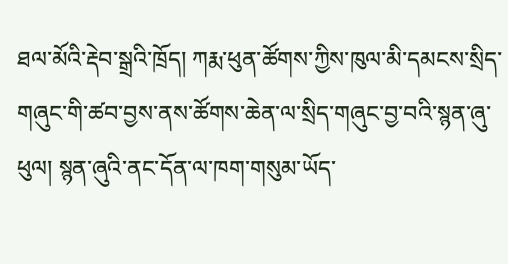ཐལ་མོའི་རྡེབ་སྒྲའི་ཁྲོད། ཀརྨ་ཕུན་ཚོགས་ཀྱིས་ཁུལ་མི་དམངས་སྲིད་གཞུང་གི་ཚབ་བྱས་ནས་ཚོགས་ཆེན་ལ་སྲིད་གཞུང་བྱ་བའི་སྙན་ཞུ་ཕུལ། སྙན་ཞུའི་ནང་དོན་ལ་ཁག་གསུམ་ཡོད་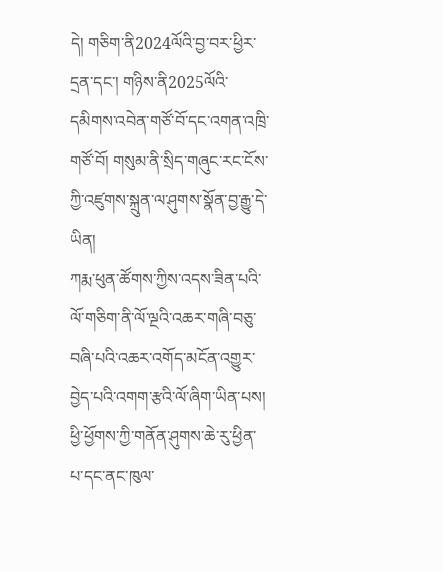དེ། གཅིག་ནི2024ལོའི་བྱ་བར་ཕྱིར་དྲན་དང་། གཉིས་ནི2025ལོའི་དམིགས་འབེན་གཙོ་བོ་དང་འགན་འཁྲི་གཙོ་བོ། གསུམ་ནི་སྲིད་གཞུང་རང་ངོས་ཀྱི་འཛུགས་སྐྲུན་ལ་ཤུགས་སྣོན་བྱ་རྒྱུ་དེ་ཡིན།
ཀརྨ་ཕུན་ཚོགས་ཀྱིས་འདས་ཟིན་པའི་ལོ་གཅིག་ནི་ལོ་ལྔའི་འཆར་གཞི་བཅུ་བཞི་པའི་འཆར་འགོད་མངོན་འགྱུར་བྱེད་པའི་འགག་རྩའི་ལོ་ཞིག་ཡིན་པས། ཕྱི་ཕྱོགས་ཀྱི་གནོན་ཤུགས་ཆེ་རུ་ཕྱིན་པ་དང་ནང་ཁུལ་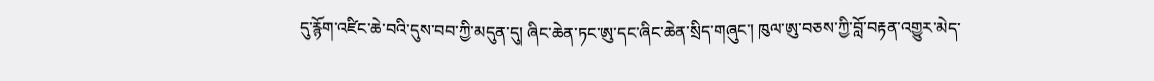དུ་རྙོག་འཛིང་ཆེ་བའི་དུས་བབ་ཀྱི་མདུན་དུ། ཞིང་ཆེན་ཏང་ཨུ་དང་ཞིང་ཆེན་སྲིད་གཞུང་། ཁུལ་ཨུ་བཅས་ཀྱི་བློ་བརྟན་འགྱུར་མེད་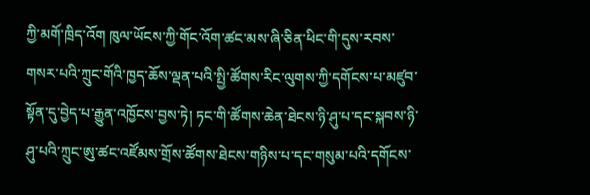ཀྱི་མགོ་ཁྲིད་འོག ཁུལ་ཡོངས་ཀྱི་གོང་འོག་ཚང་མས་ཞི་ཅིན་ཕིང་གི་དུས་རབས་གསར་པའི་ཀྲུང་གོའི་ཁྱད་ཆོས་ལྡན་པའི་སྤྱི་ཚོགས་རིང་ལུགས་ཀྱི་དགོངས་པ་མཛུབ་སྟོན་དུ་བྱེད་པ་རྒྱུན་འཁྱོངས་བྱས་ཏེ། ཏང་གི་ཚོགས་ཆེན་ཐེངས་ཉི་ཤུ་པ་དང་སྐབས་ཉི་ཤུ་པའི་ཀྲུང་ཨུ་ཚང་འཛོམས་གྲོས་ཚོགས་ཐེངས་གཉིས་པ་དང་གསུམ་པའི་དགོངས་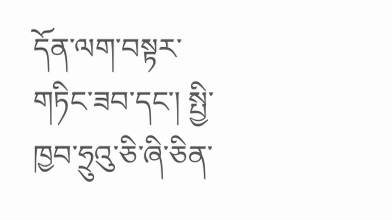དོན་ལག་བསྟར་གཏིང་ཟབ་དང་། སྤྱི་ཁྱབ་ཧྲུའུ་ཅི་ཞི་ཅིན་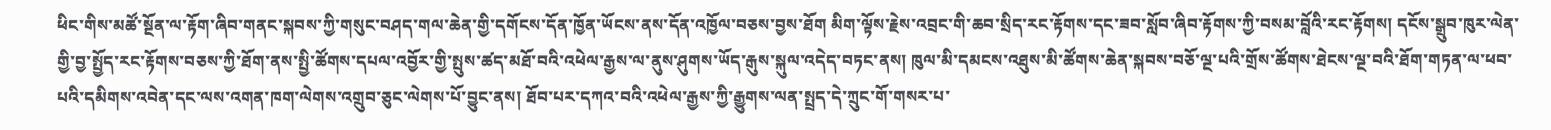ཕིང་གིས་མཚོ་སྔོན་ལ་རྟོག་ཞིབ་གནང་སྐབས་ཀྱི་གསུང་བཤད་གལ་ཆེན་གྱི་དགོངས་དོན་ཁྱོན་ཡོངས་ནས་དོན་འཁྱོལ་བཅས་བྱས་ཐོག མིག་ལྟོས་རྗེས་འབྲང་གི་ཆབ་སྲིད་རང་རྟོགས་དང་ཟབ་སློབ་ཞིབ་རྟོགས་ཀྱི་བསམ་བློའི་རང་རྟོགས། དངོས་སྒྲུབ་ཁུར་ལེན་གྱི་བྱ་སྤྱོད་རང་རྟོགས་བཅས་ཀྱི་ཐོག་ནས་སྤྱི་ཚོགས་དཔལ་འབྱོར་གྱི་སྤུས་ཚད་མཐོ་བའི་འཕེལ་རྒྱས་ལ་ནུས་ཤུགས་ཡོད་རྒུས་སྐུལ་འདེད་བཏང་ནས། ཁུལ་མི་དམངས་འཐུས་མི་ཚོགས་ཆེན་སྐབས་བཅོ་ལྔ་པའི་གྲོས་ཚོགས་ཐེངས་ལྔ་བའི་ཐོག་གཏན་ལ་ཕབ་པའི་དམིགས་འབེན་དང་ལས་འགན་ཁག་ལེགས་འགྲུབ་ཅུང་ལེགས་པོ་བྱུང་ནས། ཐོབ་པར་དཀའ་བའི་འཕེལ་རྒྱས་ཀྱི་རྒྱུགས་ལན་སྤྲད་དེ་ཀྲུང་གོ་གསར་པ་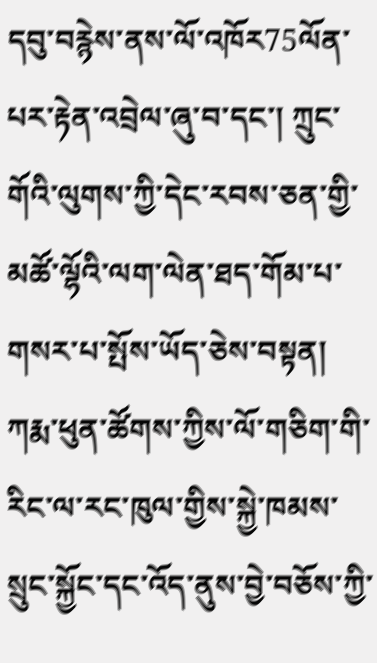དབུ་བརྙེས་ནས་ལོ་འཁོར75ལོན་པར་རྟེན་འབྲེལ་ཞུ་བ་དང་། ཀྲུང་གོའི་ལུགས་ཀྱི་དེང་རབས་ཅན་གྱི་མཚོ་ལྷོའི་ལག་ལེན་ཐད་གོམ་པ་གསར་པ་སྤོས་ཡོད་ཅེས་བསྟན།
ཀརྨ་ཕུན་ཚོགས་ཀྱིས་ལོ་གཅིག་གི་རིང་ལ་རང་ཁུལ་གྱིས་སྐྱེ་ཁམས་སྲུང་སྐྱོང་དང་འོད་ནུས་བྱེ་བཅོས་ཀྱི་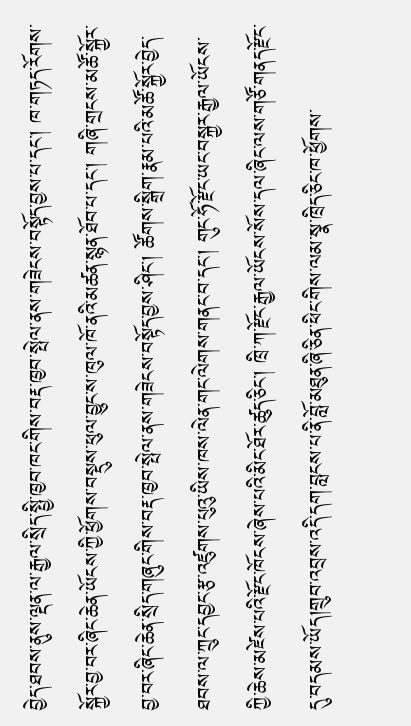བྱེད་ཐབས་ནུས་ལྡན་ལ་རྒྱལ་སྲིད་སྤྱི་ཁྱབ་ཁང་གིས་བརྡ་ཁྱབ་སྤེལ་ནས་གཟེངས་བསྟོད་བྱས་པ་དང་། ཁ་གཏད་རོགས་སྐྱོར་བྱ་བར་ཞིང་ཆེན་ཡོངས་ཀྱི་ཕྱོགས་བསྡུས་ཕུལ་བྱུང་ས་ཁུལ་ཁོ་ནའི་མཚན་སྙན་ཐོབ་པ་དང་། གཞི་གྲངས་མཚོ་སྐྱོར་བྱ་བར་ཞིང་ཆེན་སྲིད་གཞུང་གིས་བརྡ་ཁྱབ་སྤེལ་ནས་གཟེངས་བསྟོད་བྱས་ཤིང་། ཚོགས་སྒྲིག་རྣམ་པའི་མཚོ་སྐྱོར་བྱེད་ཐབས་ལ་ཀྲུང་དབྱང་རྩ་འཛུགས་པུའུ་ཡིས་ཁས་ལེན་གང་ལེགས་གནང་བ་དང་། གུང་ཧོ་རྫོང་ཡང་བསྐྱར་རྒྱལ་ཡོངས་ཀྱི་ཆེས་མཛེས་པའི་རྫོང་ཁོངས་ཞེས་པའི་མིང་ཐོར་ཚུད་ཅིང་། ཁྲི་ཀ་རྫོང་རྒྱལ་ཡོངས་སོས་དལ་ཞིང་ལས་གཙོ་གནད་རྫོང་དུ་བདམས་ཡོད།གྲུབ་འབྲས་འདི་དག་བླངས་པ་ནི་བློ་མཐུན་ཞི་ཅིན་ཕིང་གིས་ལམ་སྣ་ཁྲིད་ཅིང་ཁ་ཕྱོགས་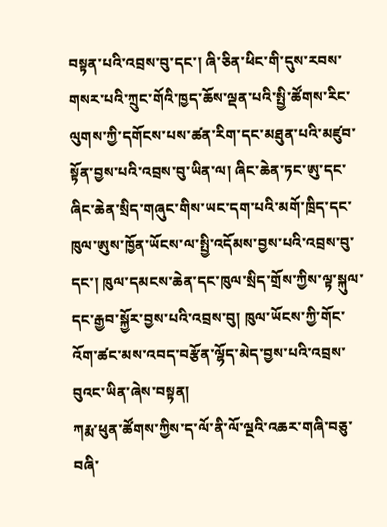བསྟན་པའི་འབྲས་བུ་དང་། ཞི་ཅིན་ཕིང་གི་དུས་རབས་གསར་པའི་ཀྲུང་གོའི་ཁྱད་ཆོས་ལྡན་པའི་སྤྱི་ཚོགས་རིང་ལུགས་ཀྱི་དགོངས་པས་ཚན་རིག་དང་མཐུན་པའི་མཛུབ་སྟོན་བྱས་པའི་འབྲས་བུ་ཡིན་ལ། ཞིང་ཆེན་ཏང་ཨུ་དང་ཞིང་ཆེན་སྲིད་གཞུང་གིས་ཡང་དག་པའི་མགོ་ཁྲིད་དང་ཁུལ་ཨུས་ཁྱོན་ཡོངས་ལ་སྤྱི་འདོམས་བྱས་པའི་འབྲས་བུ་དང་། ཁུལ་དམངས་ཆེན་དང་ཁུལ་སྲིད་གྲོས་ཀྱིས་ལྟ་སྐུལ་དང་རྒྱབ་སྐྱོར་བྱས་པའི་འབྲས་བུ། ཁུལ་ཡོངས་ཀྱི་གོང་འོག་ཚང་མས་འབད་བརྩོན་ལྷོད་མེད་བྱས་པའི་འབྲས་བུའང་ཡིན་ཞེས་བསྟན།
ཀརྨ་ཕུན་ཚོགས་ཀྱིས་ད་ལོ་ནི་ལོ་ལྔའི་འཆར་གཞི་བཅུ་བཞི་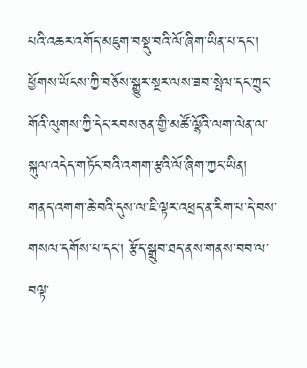པའི་འཆར་འགོད་མཇུག་བསྡུ་བའི་ལོ་ཞིག་ཡིན་པ་དང་། ཕྱོགས་ཡོངས་ཀྱི་བཅོས་སྒྱུར་སྔར་ལས་ཟབ་སྤེལ་དང་ཀྲུང་གོའི་ལུགས་ཀྱི་དེང་རབས་ཅན་གྱི་མཚོ་ལྷོའི་ལག་ལེན་ལ་སྐུལ་འདེད་གཏོང་བའི་འགག་རྩའི་ལོ་ཞིག་ཀྱང་ཡིན། གནད་འགག་ཆེ་བའི་དུས་ལ་ཇི་ལྟར་འཕྲད་ན་རིག་པ་དེ་བས་གསལ་དགོས་པ་དང་། རྩོད་སྒྲུབ་ཐད་ནས་གནས་བབ་ལ་བལྟ་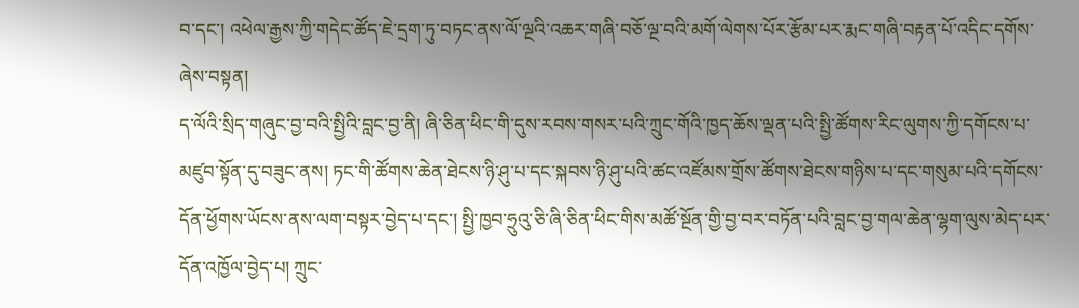བ་དང་། འཕེལ་རྒྱས་ཀྱི་གདེང་ཚོད་ཇེ་དྲག་ཏུ་བཏང་ནས་ལོ་ལྔའི་འཆར་གཞི་བཅོ་ལྔ་བའི་མགོ་ལེགས་པོར་རྩོམ་པར་རྨང་གཞི་བརྟན་པོ་འདིང་དགོས་ཞེས་བསྟན།
ད་ལོའི་སྲིད་གཞུང་བྱ་བའི་སྤྱིའི་བླང་བྱ་ནི། ཞི་ཅིན་ཕིང་གི་དུས་རབས་གསར་པའི་ཀྲུང་གོའི་ཁྱད་ཆོས་ལྡན་པའི་སྤྱི་ཚོགས་རིང་ལུགས་ཀྱི་དགོངས་པ་མཛུབ་སྟོན་དུ་བཟུང་ནས། ཏང་གི་ཚོགས་ཆེན་ཐེངས་ཉི་ཤུ་པ་དང་སྐབས་ཉི་ཤུ་པའི་ཚང་འཛོམས་གྲོས་ཚོགས་ཐེངས་གཉིས་པ་དང་གསུམ་པའི་དགོངས་དོན་ཕྱོགས་ཡོངས་ནས་ལག་བསྟར་བྱེད་པ་དང་། སྤྱི་ཁྱབ་ཧྲུའུ་ཅི་ཞི་ཅིན་ཕིང་གིས་མཚོ་སྔོན་གྱི་བྱ་བར་བཏོན་པའི་བླང་བྱ་གལ་ཆེན་ལྷག་ལུས་མེད་པར་དོན་འཁྱོལ་བྱེད་པ། ཀྲུང་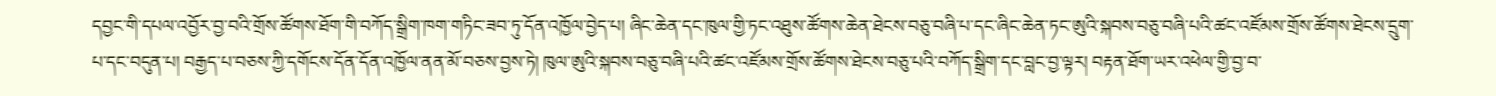དབྱང་གི་དཔལ་འབྱོར་བྱ་བའི་གྲོས་ཚོགས་ཐོག་གི་བཀོད་སྒྲིག་ཁག་གཏིང་ཟབ་ཏུ་དོན་འཁྱོལ་བྱེད་པ། ཞིང་ཆེན་དང་ཁུལ་གྱི་ཏང་འཐུས་ཚོགས་ཆེན་ཐེངས་བཅུ་བཞི་པ་དང་ཞིང་ཆེན་ཏང་ཨུའི་སྐབས་བཅུ་བཞི་པའི་ཚང་འཛོམས་གྲོས་ཚོགས་ཐེངས་དྲུག་པ་དང་བདུན་པ། བརྒྱད་པ་བཅས་ཀྱི་དགོངས་དོན་དོན་འཁྱོལ་ནན་མོ་བཅས་བྱས་ཏེ། ཁུལ་ཨུའི་སྐབས་བཅུ་བཞི་པའི་ཚང་འཛོམས་གྲོས་ཚོགས་ཐེངས་བཅུ་པའི་བཀོད་སྒྲིག་དང་བླང་བྱ་ལྟར། བརྟན་ཐོག་ཡར་འཕེལ་གྱི་བྱ་བ་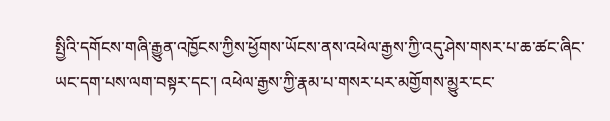སྤྱིའི་དགོངས་གཞི་རྒྱུན་འཁྱོངས་ཀྱིས་ཕྱོགས་ཡོངས་ནས་འཕེལ་རྒྱས་ཀྱི་འདུ་ཤེས་གསར་པ་ཆ་ཚང་ཞིང་ཡང་དག་པས་ལག་བསྟར་དང་། འཕེལ་རྒྱས་ཀྱི་རྣམ་པ་གསར་པར་མགྱོགས་མྱུར་ངང་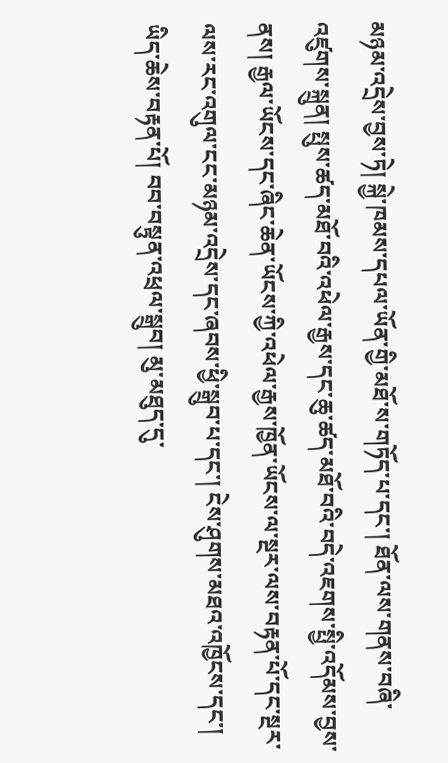མཉམ་འདྲེས་བྱས་ཏེ། སྐྱེ་ཁམས་དཔལ་ཡོན་གྱི་མཐོ་ས་གཏོད་པ་དང་། ཐོན་ལས་གནས་བཞི་འཛུགས་སྐྲུན། སྤུས་ཚད་མཐོ་བའི་འཕེལ་རྒྱས་དང་ཆུ་ཚད་མཐོ་བའི་བདེ་འཇགས་སྤྱི་འདོམས་བྱས་ནས། རྒྱལ་ཡོངས་དང་ཞིང་ཆེན་ཡོངས་ཀྱི་འཕེལ་རྒྱས་ཁྱོན་ཡོངས་ལ་སྔར་ལས་བརྟན་པོ་དང་སྔར་ལས་རང་འགུལ་ངང་མཉམ་འདྲེས་དང་ཞབས་ཕྱི་སྒྲུབ་པ་དང་། ངེས་ཤུགས་མཐའ་འཁྱོངས་དང་། ཡིད་ཆེས་བརྟན་པོ། བབ་བསྟུན་འཕྲལ་སྒྲུབ། མུ་མཐུད་དུ་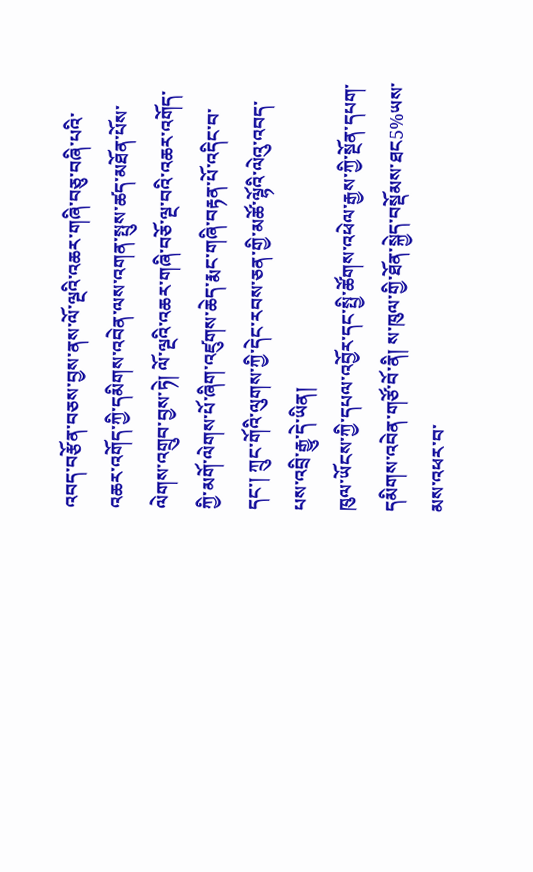འབད་བརྩོན་བཅས་བྱས་ནས་ལོ་ལྔའི་འཆར་གཞི་བཅུ་བཞི་པའི་འཆར་འགོད་ཀྱི་དམིགས་འབེན་ལས་འགན་སྤུས་ཚད་མཐོན་པོས་ལེགས་འགྲུབ་བྱས་ཏེ། ལོ་ལྔའི་འཆར་གཞི་བཅོ་ལྔ་བའི་འཆར་འགོད་ཀྱི་མགོ་ལེགས་པོ་ཞིག་འཛུགས་ཆེད་རྨང་གཞི་བརྟན་པོ་འདིང་བ་དང་། ཀྲུང་གོའི་ལུགས་ཀྱི་དེང་རབས་ཅན་གྱི་མཚོ་ལྷོའི་ལེའུ་འབད་པས་འབྲི་རྒྱུ་དེ་ཡིན།
ཁུལ་ཡོངས་ཀྱི་དཔལ་འབྱོར་དང་སྤྱི་ཚོགས་འཕེལ་རྒྱས་ཀྱི་སྔོན་དཔག་དམིགས་འབེན་གཙོ་བོ་ནི། ས་ཁུལ་གྱི་ཐོན་སྐྱེད་བསྡོམས་ཐང5%ཡས་མས་འཕར་བ་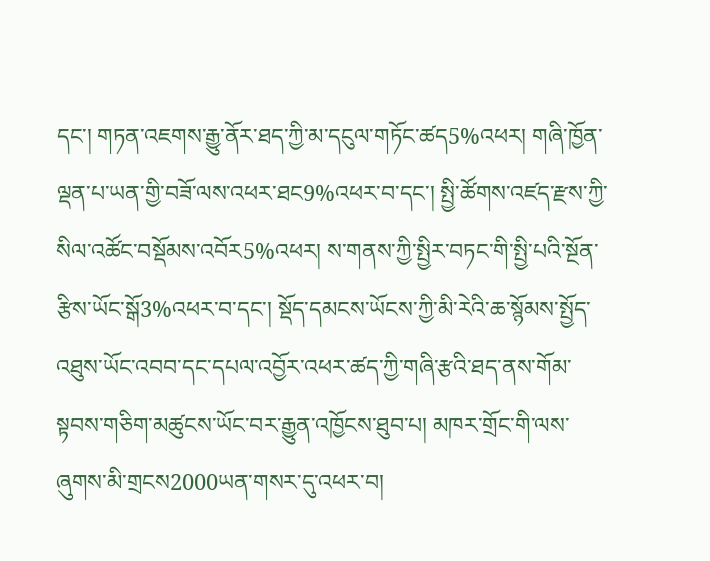དང་། གཏན་འཇགས་རྒྱུ་ནོར་ཐད་ཀྱི་མ་དངུལ་གཏོང་ཚད5%འཕར། གཞི་ཁྱོན་ལྡན་པ་ཡན་གྱི་བཟོ་ལས་འཕར་ཐང9%འཕར་བ་དང་། སྤྱི་ཚོགས་འཛད་རྫས་ཀྱི་སིལ་འཚོང་བསྡོམས་འབོར5%འཕར། ས་གནས་ཀྱི་སྤྱིར་བཏང་གི་སྤྱི་པའི་སྔོན་རྩིས་ཡོང་སྒོ3%འཕར་བ་དང་། སྡོད་དམངས་ཡོངས་ཀྱི་མི་རེའི་ཆ་སྙོམས་སྤྱོད་འཐུས་ཡོང་འབབ་དང་དཔལ་འབྱོར་འཕར་ཚད་ཀྱི་གཞི་རྩའི་ཐད་ནས་གོམ་སྟབས་གཅིག་མཚུངས་ཡོང་བར་རྒྱུན་འཁྱོངས་ཐུབ་པ། མཁར་གྲོང་གི་ལས་ཞུགས་མི་གྲངས2000ཡན་གསར་དུ་འཕར་བ།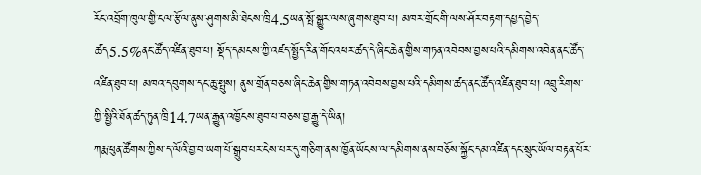རོང་འབྲོག་ཁུལ་གྱི་ངལ་རྩོལ་ནུས་ཤུགས་མི་ཐེངས་ཁྲི4.5ཡན་སྤོ་སྒྱུར་ལས་ཞུགས་ཐུབ་པ། མཁར་གྲོང་གི་ལས་ཤོར་བརྟག་དཔྱད་བྱེད་ཚད5.5%ནང་ཚོད་འཛིན་ཐུབ་པ། སྡོད་དམངས་ཀྱི་འཛད་སྤྱོད་རིན་གོང་འཕར་ཚད་དེ་ཞིང་ཆེན་གྱིས་གཏན་འབེབས་བྱས་པའི་དམིགས་འབེན་ནང་ཚོད་འཛིན་ཐུབ་པ། མཁའ་དབུགས་དང་ཆུ་སྤུས། ནུས་གྲོན་བཅས་ཞིང་ཆེན་གྱིས་གཏན་འབེབས་བྱས་པའི་དམིགས་ཚད་ནང་ཚོད་འཛིན་ཐུབ་པ། འབྲུ་རིགས་ཀྱི་སྤྱིའི་ཐོན་ཚད་ཏུན་ཁྲི14.7ཡན་རྒྱུན་འཁྱོངས་ཐུབ་པ་བཅས་བྱ་རྒྱུ་དེ་ཡིན།
ཀརྨ་ཕུན་ཚོགས་ཀྱིས་ད་ལོའི་བྱ་བ་ཡག་པོ་སྒྲུབ་པར་ངེས་པར་དུ་གཅིག་ནས་ཁྱོན་ཡོངས་ལ་དམིགས་ནས་བཅོས་སྐྱོང་དམ་འཛིན་དང་སྲུང་ཡོལ་བརྟན་པོར་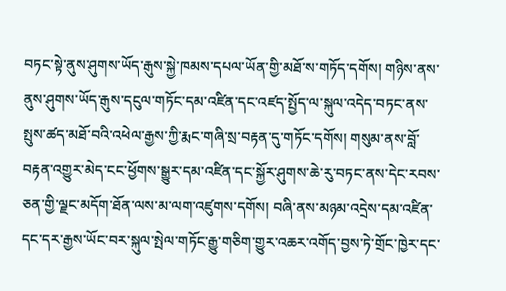བཏང་སྟེ་ནུས་ཤུགས་ཡོད་རྒུས་སྐྱེ་ཁམས་དཔལ་ཡོན་གྱི་མཐོ་ས་གཏོད་དགོས། གཉིས་ནས་ནུས་ཤུགས་ཡོད་རྒུས་དངུལ་གཏོང་དམ་འཛིན་དང་འཛད་སྤྱོད་ལ་སྐུལ་འདེད་བཏང་ནས་སྤུས་ཚད་མཐོ་བའི་འཕེལ་རྒྱས་ཀྱི་རྨང་གཞི་སྲ་བརྟན་དུ་གཏོང་དགོས། གསུམ་ནས་བློ་བརྟན་འགྱུར་མེད་ངང་ཕྱོགས་སྒྱུར་དམ་འཛིན་དང་སྐྱོར་ཤུགས་ཆེ་རུ་བཏང་ནས་དེང་རབས་ཅན་གྱི་ལྗང་མདོག་ཐོན་ལས་མ་ལག་འཛུགས་དགོས། བཞི་ནས་མཉམ་འདྲེས་དམ་འཛིན་དང་དར་རྒྱས་ཡོང་བར་སྐུལ་སྤེལ་གཏོང་རྒྱུ་གཅིག་གྱུར་འཆར་འགོད་བྱས་ཏེ་གྲོང་ཁྱེར་དང་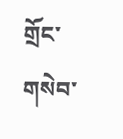གྲོང་གསེབ་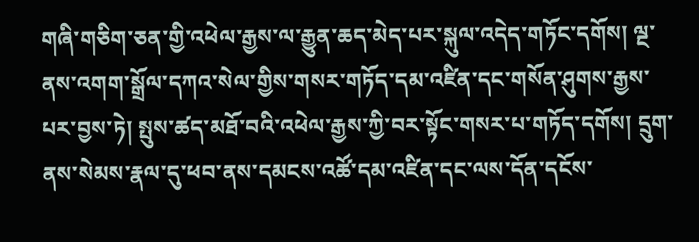གཞི་གཅིག་ཅན་གྱི་འཕེལ་རྒྱས་ལ་རྒྱུན་ཆད་མེད་པར་སྐུལ་འདེད་གཏོང་དགོས། ལྔ་ནས་འགག་སྒྲོལ་དཀའ་སེལ་གྱིས་གསར་གཏོད་དམ་འཛིན་དང་གསོན་ཤུགས་རྒྱས་པར་བྱས་ཏེ། སྤུས་ཚད་མཐོ་བའི་འཕེལ་རྒྱས་ཀྱི་བར་སྟོང་གསར་པ་གཏོད་དགོས། དྲུག་ནས་སེམས་རྣལ་དུ་ཕབ་ནས་དམངས་འཚོ་དམ་འཛིན་དང་ལས་དོན་དངོས་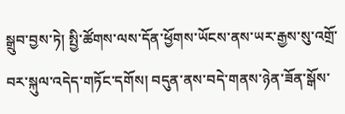སྒྲུབ་བྱས་ཏེ། སྤྱི་ཚོགས་ལས་དོན་ཕྱོགས་ཡོངས་ནས་ཡར་རྒྱས་སུ་འགྲོ་བར་སྐུལ་འདེད་གཏོང་དགོས། བདུན་ནས་བདེ་གནས་ཉེན་ཟོན་སྒོས་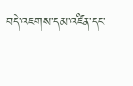བདེ་འཇགས་དམ་འཛིན་དང་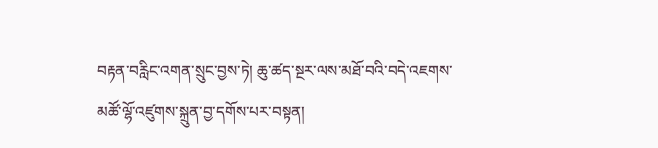བརྟན་བརླིང་འགན་སྲུང་བྱས་ཏེ། ཆུ་ཚད་སྔར་ལས་མཐོ་བའི་བདེ་འཇགས་མཚོ་ལྷོ་འཛུགས་སྐྲུན་བྱ་དགོས་པར་བསྟན།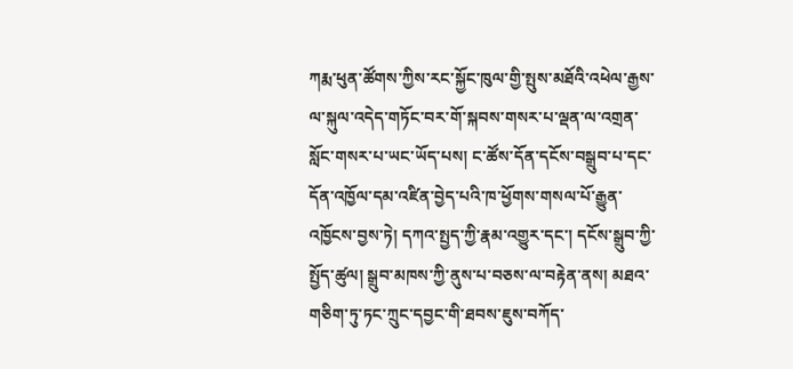ཀརྨ་ཕུན་ཚོགས་ཀྱིས་རང་སྐྱོང་ཁུལ་གྱི་སྤུས་མཐོའི་འཕེལ་རྒྱས་ལ་སྐུལ་འདེད་གཏོང་བར་གོ་སྐབས་གསར་པ་ལྡན་ལ་འགྲན་སློང་གསར་པ་ཡང་ཡོད་པས། ང་ཚོས་དོན་དངོས་བསྒྲུབ་པ་དང་དོན་འཁྱོལ་དམ་འཛིན་བྱེད་པའི་ཁ་ཕྱོགས་གསལ་པོ་རྒྱུན་འཁྱོངས་བྱས་ཏེ། དཀའ་སྤྱད་ཀྱི་རྣམ་འགྱུར་དང་། དངོས་སྒྲུབ་ཀྱི་སྤྱོད་ཚུལ། སྒྲུབ་མཁས་ཀྱི་ནུས་པ་བཅས་ལ་བརྟེན་ནས། མཐའ་གཅིག་ཏུ་ཏང་ཀྲུང་དབྱང་གི་ཐབས་ཇུས་བཀོད་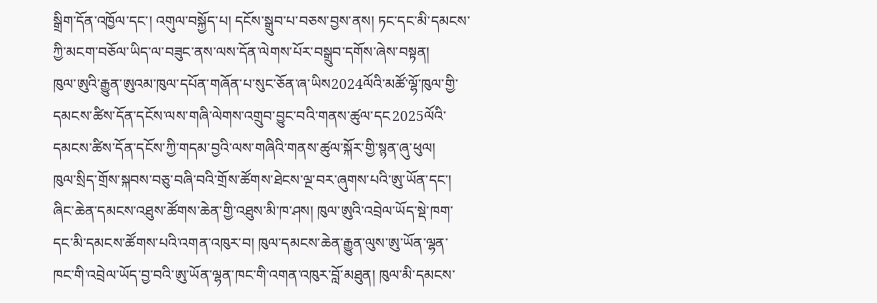སྒྲིག་དོན་འཁྱོལ་དང་། འགུལ་བསྐྱོད་པ། དངོས་སྒྲུབ་པ་བཅས་བྱས་ནས། ཏང་དང་མི་དམངས་ཀྱི་མངག་བཅོལ་ཡིད་ལ་བཟུང་ནས་ལས་དོན་ལེགས་པོར་བསྒྲུབ་དགོས་ཞེས་བསྟན།
ཁུལ་ཨུའི་རྒྱུན་ཨུའམ་ཁུལ་དཔོན་གཞོན་པ་སུང་ཅོན་ཞ་ཡིས2024ལོའི་མཚོ་ལྷོ་ཁུལ་གྱི་དམངས་ཚིས་དོན་དངོས་ལས་གཞི་ལེགས་འགྲུབ་བྱུང་བའི་གནས་ཚུལ་དང2025ལོའི་དམངས་ཚིས་དོན་དངོས་ཀྱི་གདམ་བྱའི་ལས་གཞིའི་གནས་ཚུལ་སྐོར་གྱི་སྙན་ཞུ་ཕུལ།
ཁུལ་སྲིད་གྲོས་སྐབས་བཅུ་བཞི་བའི་གྲོས་ཚོགས་ཐེངས་ལྔ་བར་ཞུགས་པའི་ཨུ་ཡོན་དང་། ཞིང་ཆེན་དམངས་འཐུས་ཚོགས་ཆེན་གྱི་འཐུས་མི་ཁ་ཤས། ཁུལ་ཨུའི་འབྲེལ་ཡོད་སྡེ་ཁག་དང་མི་དམངས་ཚོགས་པའི་འགན་འཁུར་བ། ཁུལ་དམངས་ཆེན་རྒྱུན་ལུས་ཨུ་ཡོན་ལྷན་ཁང་གི་འབྲེལ་ཡོད་བྱ་བའི་ཨུ་ཡོན་ལྷན་ཁང་གི་འགན་འཁུར་བློ་མཐུན། ཁུལ་མི་དམངས་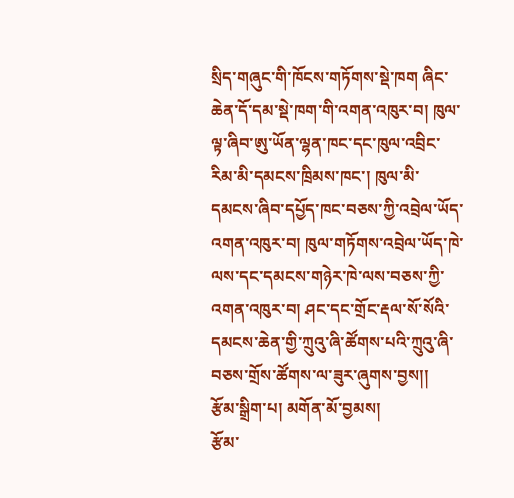སྲིད་གཞུང་གི་ཁོངས་གཏོགས་སྡེ་ཁག ཞིང་ཆེན་དོ་དམ་སྡེ་ཁག་གི་འགན་འཁུར་བ། ཁུལ་ལྟ་ཞིབ་ཨུ་ཡོན་ལྷན་ཁང་དང་ཁུལ་འབྲིང་རིམ་མི་དམངས་ཁྲིམས་ཁང་། ཁུལ་མི་དམངས་ཞིབ་དཔྱོད་ཁང་བཅས་ཀྱི་འབྲེལ་ཡོད་འགན་འཁུར་བ། ཁུལ་གཏོགས་འབྲེལ་ཡོད་ཁེ་ལས་དང་དམངས་གཉེར་ཁེ་ལས་བཅས་ཀྱི་འགན་འཁུར་བ། ཤང་དང་གྲོང་རྡལ་སོ་སོའི་དམངས་ཆེན་གྱི་ཀྲུའུ་ཞི་ཚོགས་པའི་ཀྲུའུ་ཞི་བཅས་གྲོས་ཚོགས་ལ་ཟུར་ཞུགས་བྱས།།
རྩོམ་སྒྲིག་པ། མགོན་མོ་བྱམས།
རྩོམ་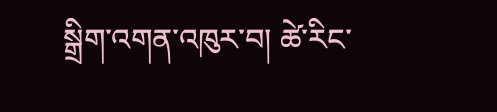སྒྲིག་འགན་འཁུར་བ། ཚེ་རིང་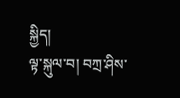སྐྱིད།
ལྟ་སྐུལ་བ། བཀྲ་ཤིས་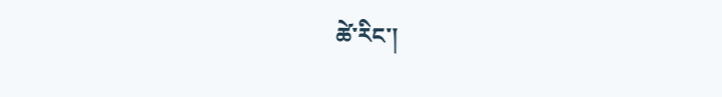ཚེ་རིང་།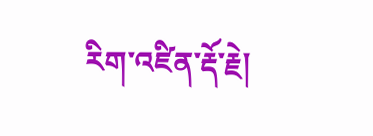རིག་འཛིན་རྡོ་རྗེ།